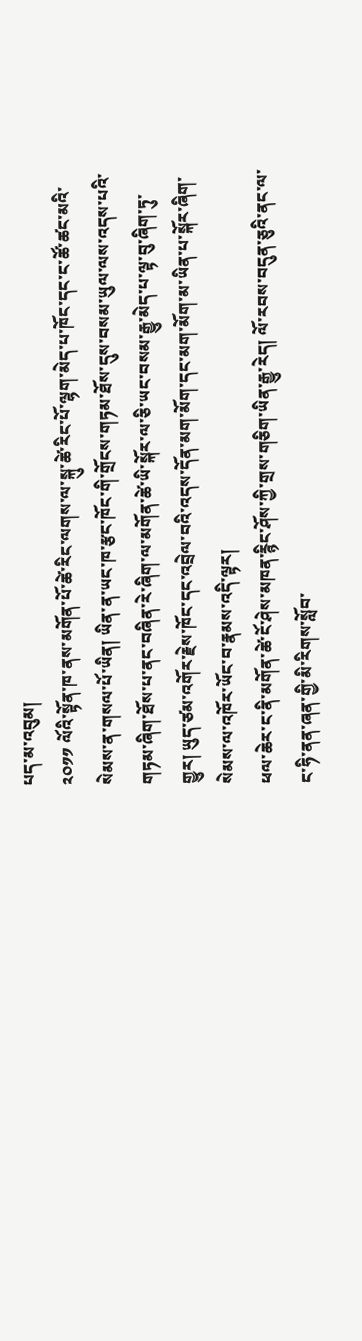པད་མ་འབུམ།
༢༠༡༡ ལོའི་སྟོན་ཁ་ནས་མགོན་པོ་ཚེ་རིང་ལགས་ལ་སྐུ་ཚེ་རིང་པོ་ལྷག་མེད་པ་ཁོང་དང་ང་ཚོ་ཚང་མའི་སེམས་ན་གསལ་པོ་ཡིན། ཡིན་ན་ཡང་ཁ་རྩང་ཁོང་གི་གྲོངས་གཏམ་ཐོས་དུས་བསམ་ཡུལ་ལས་འདས་པའི་གཏམ་ཞིག་ཐོས་པ་ནང་བཞིན་རེ་ཞིག་ལ་མགོན་ཚེ་ཡི་སྐོར་ལ་ཅི་ཡང་བསམ་རྒྱུ་མེད་པ་ལྟ་བུ་ཞིག་ཏུ་གྱུར། ཡུད་ཙམ་འགོར་རྗེས་ཁོང་དང་འབྲེལ་བའི་འདས་དོན་མག་མོག་དང་མག་མོག་མ་ཡིན་པ་སྐོར་ཞིག་སེམས་ལ་འཁོར་ཡོང་བ་རྣམས་འདི་ལྟར།
ཕལ་ཆེར་ང་ནི་མགོན་ཚེ་ངོ་ཤེས་མཁན་རྙིང་ཤོས་ཀྱི་གྲས་གཅིག་ཡིན་རྒྱུ་རེད། ལོ་རབས་བདུན་ཅུའི་ནང་ལ་ང་ཧི་ནན་ཞན་གྱི་མི་རིགས་སློབ་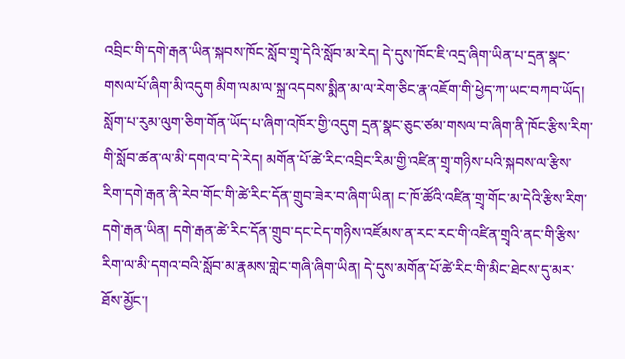འབྲིང་གི་དགེ་རྒན་ཡིན་སྐབས་ཁོང་སློབ་གྲྭ་དེའི་སློབ་མ་རེད། དེ་དུས་ཁོང་ཇི་འདྲ་ཞིག་ཡིན་པ་དྲན་སྣང་གསལ་པོ་ཞིག་མི་འདུག མིག་ལམ་ལ་སྐྲ་འདབས་སྨིན་མ་ལ་རེག་ཅིང་རྣ་འཇོག་གི་ཕྱེད་ཀ་ཡང་བཀབ་ཡོད། སློག་པ་རུམ་ལུག་ཅིག་གོན་ཡོད་པ་ཞིག་འཁོར་གྱི་འདུག དྲན་སྣང་ཅུང་ཙམ་གསལ་བ་ཞིག་ནི་ཁོང་རྩིས་རིག་གི་སློབ་ཚན་ལ་མི་དགའ་བ་དེ་རེད། མགོན་པོ་ཚེ་རིང་འབྲིང་རིམ་གྱི་འཛིན་གྲྭ་གཉིས་པའི་སྐབས་ལ་རྩིས་རིག་དགེ་རྒན་ནི་རེབ་གོང་གི་ཚེ་རིང་དོན་གྲུབ་ཟེར་བ་ཞིག་ཡིན། ང་ཁོ་ཚོའི་འཛིན་གྲྭ་གོང་མ་དེའི་རྩིས་རིག་དགེ་རྒན་ཡིན། དགེ་རྒན་ཚེ་རིང་དོན་གྲུབ་དང་ངེད་གཉིས་འཛོམས་ན་རང་རང་གི་འཛིན་གྲྭའི་ནང་གི་རྩིས་རིག་ལ་མི་དགའ་བའི་སློབ་མ་རྣམས་གླེང་གཞི་ཞིག་ཡིན། དེ་དུས་མགོན་པོ་ཚེ་རིང་གི་མིང་ཐེངས་དུ་མར་ཐོས་མྱོང་།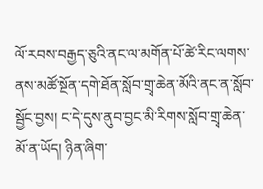ལོ་རབས་བརྒྱད་ཅུའི་ནང་ལ་མགོན་པོ་ཚེ་རིང་ལགས་ནས་མཚོ་སྔོན་དགེ་ཐོན་སློབ་གྲྭ་ཆེན་མོའི་ནང་ན་སློབ་སྦྱོང་བྱས། ང་དེ་དུས་ནུབ་བྱང་མི་རིགས་སློབ་གྲྭ་ཆེན་མོ་ན་ཡོད། ཉིན་ཞིག་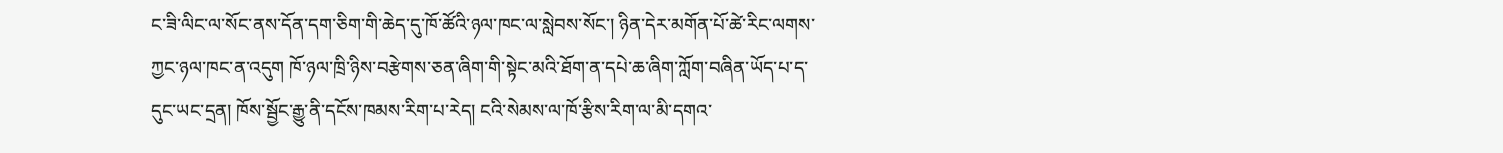ང་ཟི་ལིང་ལ་སོང་ནས་དོན་དག་ཅིག་གི་ཆེད་དུ་ཁོ་ཚོའི་ཉལ་ཁང་ལ་སླེབས་སོང་། ཉིན་དེར་མགོན་པོ་ཚེ་རིང་ལགས་ཀྱང་ཉལ་ཁང་ན་འདུག ཁོ་ཉལ་ཁྲི་ཉིས་བརྩེགས་ཅན་ཞིག་གི་སྟེང་མའི་ཐོག་ན་དཔེ་ཆ་ཞིག་ཀློག་བཞིན་ཡོད་པ་ད་དུང་ཡང་དྲན། ཁོས་སྦྱོང་རྒྱུ་ནི་དངོས་ཁམས་རིག་པ་རེད། ངའི་སེམས་ལ་ཁོ་རྩིས་རིག་ལ་མི་དགའ་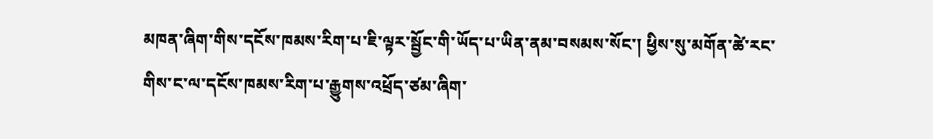མཁན་ཞིག་གིས་དངོས་ཁམས་རིག་པ་ཇི་ལྟར་སྦྱོང་གི་ཡོད་པ་ཡིན་ནམ་བསམས་སོང་། ཕྱིས་སུ་མགོན་ཚེ་རང་གིས་ང་ལ་དངོས་ཁམས་རིག་པ་རྒྱུགས་འཕྲོད་ཙམ་ཞིག་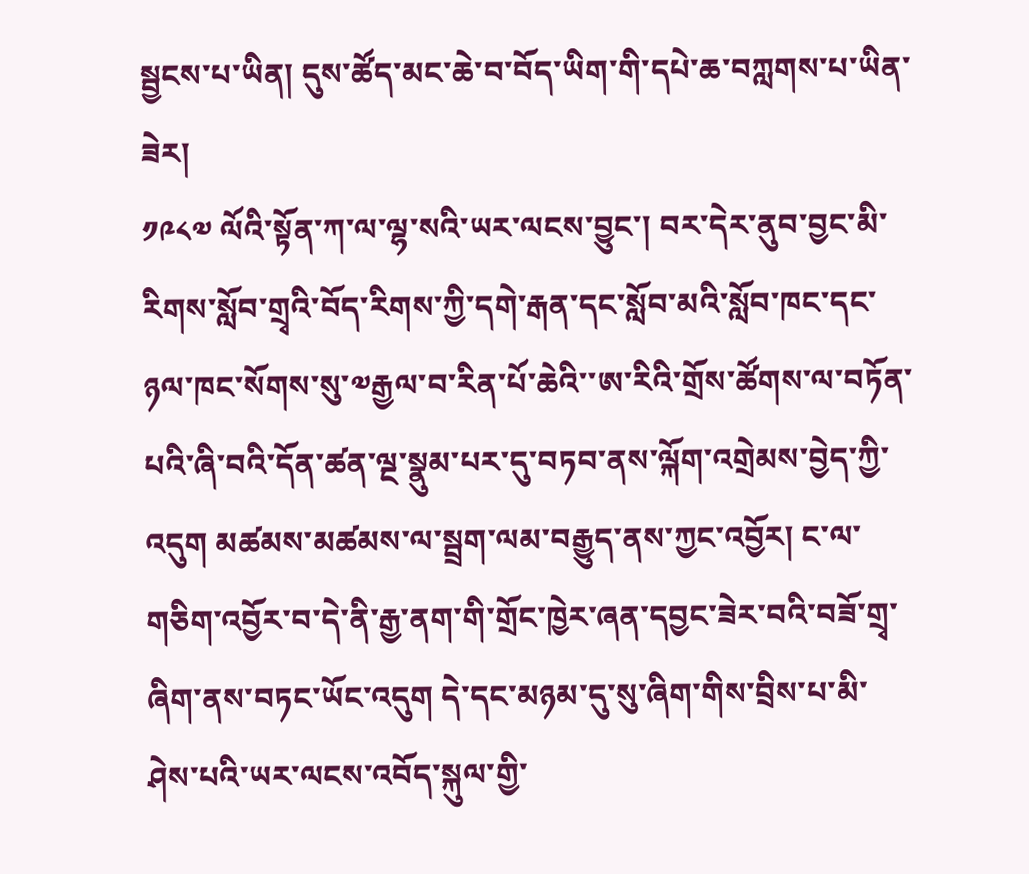སྦྱངས་པ་ཡིན། དུས་ཚོད་མང་ཆེ་བ་བོད་ཡིག་གི་དཔེ་ཆ་བཀླགས་པ་ཡིན་ཟེར།
༡༩༨༧ ལོའི་སྟོན་ཀ་ལ་ལྷ་སའི་ཡར་ལངས་བྱུང་། བར་དེར་ནུབ་བྱང་མི་རིགས་སློབ་གྲྭའི་བོད་རིགས་ཀྱི་དགེ་རྒན་དང་སློབ་མའི་སློབ་ཁང་དང་ཉལ་ཁང་སོགས་སུ་༧རྒྱལ་བ་རིན་པོ་ཆེའི་་ཨ་རིའི་གྲོས་ཚོགས་ལ་བཏོན་པའི་ཞི་བའི་དོན་ཚན་ལྔ་སྣུམ་པར་དུ་བཏབ་ནས་ལྐོག་འགྲེམས་བྱེད་ཀྱི་འདུག མཚམས་མཚམས་ལ་སྦྲག་ལམ་བརྒྱུད་ནས་ཀྱང་འབྱོར། ང་ལ་གཅིག་འབྱོར་བ་དེ་ནི་རྒྱ་ནག་གི་གྲོང་ཁྱེར་ཞན་དབྱང་ཟེར་བའི་བཟོ་གྲྭ་ཞིག་ནས་བཏང་ཡོང་འདུག དེ་དང་མཉམ་དུ་སུ་ཞིག་གིས་བྲིས་པ་མི་ཤེས་པའི་ཡར་ལངས་འབོད་སྐུལ་གྱི་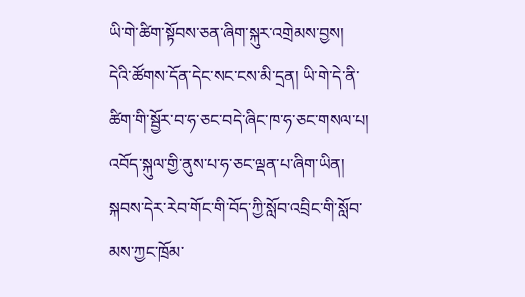ཡི་གེ་ཚིག་སྟོབས་ཅན་ཞིག་སྐུར་འགྲེམས་བྱས། དེའི་ཚོགས་དོན་དེང་སང་ངས་མི་དྲན། ཡི་གེ་དེ་ནི་ཚིག་གི་སྦྱོར་བ་ཧ་ཅང་བདེ་ཞིང་ཁ་ཧ་ཅང་གསལ་པ། འབོད་སྐུལ་གྱི་ནུས་པ་ཧ་ཅང་ལྡན་པ་ཞིག་ཡིན། སྐབས་དེར་རེབ་གོང་གི་བོད་ཀྱི་སློབ་འབྲིང་གི་སློབ་མས་ཀྱང་ཁྲོམ་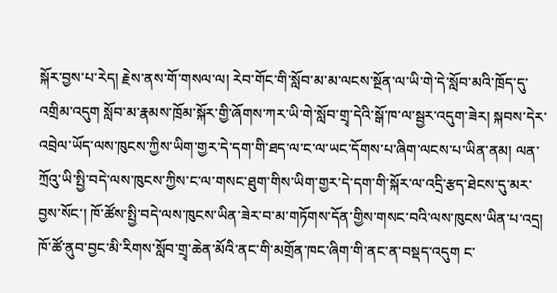སྐོར་བྱས་པ་རེད། རྗེས་ནས་གོ་གསལ་ལ། རེབ་གོང་གི་སློབ་མ་མ་ལངས་སྔོན་ལ་ཡི་གེ་དེ་སློབ་མའི་ཁྲོད་དུ་འགྲིམ་འདུག སློབ་མ་རྣམས་ཁྲོམ་སྐོར་གྱི་ཞོགས་ཀར་ཡི་གེ་སློབ་གྲྭ་དེའི་སྒོ་ཁ་ལ་སྦྱར་འདུག་ཟེར། སྐབས་དེར་འབྲེལ་ཡོད་ལས་ཁུངས་ཀྱིས་ཡིག་གྱར་དེ་དག་གི་ཐད་ལ་ང་ལ་ཡང་དོགས་པ་ཞིག་ལངས་པ་ཡིན་ནམ། ལན་ཀྲོའུ་ཡི་སྤྱི་བདེ་ལས་ཁུངས་ཀྱིས་ང་ལ་གསང་ཐུག་གིས་ཡིག་གྱར་དེ་དག་གི་སྐོར་ལ་འདྲི་རྩད་ཐེངས་དུ་མར་བྱས་སོང་། ཁོ་ཚོས་སྤྱི་བདེ་ལས་ཁུངས་ཡིན་ཟེར་བ་མ་གཏོགས་དོན་གྱིས་གསང་བའི་ལས་ཁུངས་ཡིན་པ་འདྲ། ཁོ་ཚོ་ནུབ་བྱང་མི་རིགས་སློབ་གྲྭ་ཆེན་མོའི་ནང་གི་མགྲོན་ཁང་ཞིག་གི་ནང་ན་བསྡད་འདུག ང་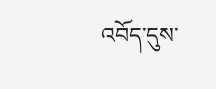འབོད་དུས་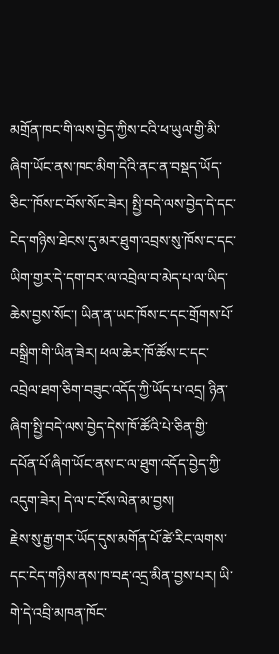མགྲོན་ཁང་གི་ལས་བྱེད་ཀྱིས་ངའི་ཕ་ཡུལ་གྱི་མི་ཞིག་ཡོང་ནས་ཁང་མིག་དེའི་ནང་ན་བསྡད་ཡོད་ཅིང་་ཁོས་ང་བོས་སོང་ཟེར། སྤྱི་བདེ་ལས་བྱེད་དེ་དང་ངེད་གཉིས་ཐེངས་དུ་མར་ཐུག་འབྲས་སུ་ཁོས་ང་དང་ཡིག་གྱར་དེ་དག་བར་ལ་འབྲེལ་བ་མེད་པ་ལ་ཡིད་ཆེས་བྱས་སོང་། ཡིན་ན་ཡང་ཁོས་ང་དང་གྲོགས་པོ་བསྒྲིག་གི་ཡིན་ཟེར། ཕལ་ཆེར་ཁོ་ཚོས་ང་དང་འབྲེལ་ཐག་ཅིག་བཟུང་འདོད་ཀྱི་ཡོད་པ་འདྲ། ཉིན་ཞིག་སྤྱི་བདེ་ལས་བྱེད་དེས་ཁོ་ཚོའི་པེ་ཅིན་གྱི་དཔོན་པོ་ཞིག་ཡོང་ནས་ང་ལ་ཐུག་འདོད་བྱེད་ཀྱི་འདུག་ཟེར། དེ་ལ་ང་ངོས་ལེན་མ་བྱས།
རྗེས་སུ་རྒྱ་གར་ཡོད་དུས་མགོན་པོ་ཚེ་རིང་ལགས་དང་ངེད་གཉིས་ནས་ཁ་བརྡ་འདྲ་མིན་བྱས་པར། ཡི་གེ་དེ་འབྲི་མཁན་ཁོང་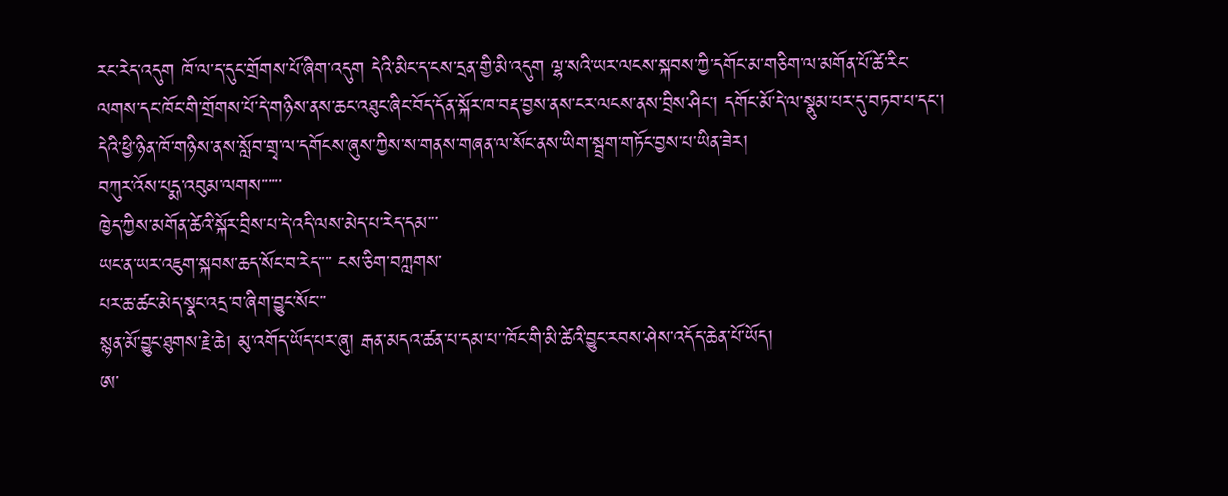རང་རེད་འདུག ཁོ་ལ་ད་དུང་གྲོགས་པོ་ཞིག་འདུག དེའི་མིང་ད་ངས་དྲན་གྱི་མི་འདུག ལྷ་སའི་ཡར་ལངས་སྐབས་ཀྱི་དགོང་མ་གཅིག་ལ་མགོན་པོ་ཚེ་རིང་ལགས་དང་ཁོང་གི་གྲོགས་པོ་དེ་གཉིས་ནས་ཆང་འཐུང་ཞིང་བོད་དོན་སྐོར་ཁ་བརྡ་བྱས་ནས་ངར་ལངས་ནས་བྲིས་ཤིང་། དགོང་མོ་དེ་ལ་སྣུམ་པར་དུ་བཏབ་པ་དང་། དེའི་ཕྱི་ཉིན་ཁོ་གཉིས་ནས་སློབ་གྲྭ་ལ་དགོངས་ཞུས་ཀྱིས་ས་གནས་གཞན་ལ་སོང་ནས་ཡིག་སྦྲག་གཏོང་བྱས་པ་ཡིན་ཟེར།
བཀུར་འོས་པདྨ་འབུམ་ལགས་་་་་་
ཁྱེད་ཀྱིས་མགོན་ཚེའི་སྐོར་བྲིས་པ་དེ་འདི་ལས་མེད་པ་རེད་དམ་་་
ཡང་ན་ཡར་འཇུག་སྐབས་ཆད་སོང་བ་རེད་་་་ ངས་ཅིག་བཀླགས་
པར་ཆ་ཚང་མེད་སྣང་འདྲ་བ་ཞིག་བྱུང་སོང་་་
སྙན་མོ་བྱུང་ཐུགས་རྗེ་ཆེ། མུ་འགོད་ཡོད་པར་ཞུ། རྒན་མདའ་ཚན་པ་དམ་པ་་ཁོང་གི་མི་ཚེའི་བྱུང་རབས་ཤེས་འདོད་ཆེན་པོ་ཡོད།
ཨ་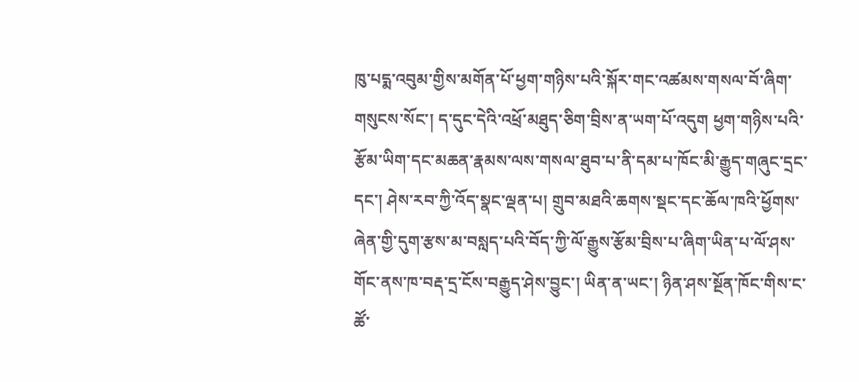ཁུ་པདྨ་འབུམ་གྱིས་མགོན་པོ་ཕྱག་གཉིས་པའི་སྐོར་གང་འཚམས་གསལ་བོ་ཞིག་གསུངས་སོང་། ད་དུང་དེའི་འཕྲོ་མཐུད་ཅིག་བྲིས་ན་ཡག་པོ་འདུག ཕྱག་གཉིས་པའི་རྩོམ་ཡིག་དང་མཆན་རྣམས་ལས་གསལ་ཐུབ་པ་ནི་དམ་པ་ཁོང་མི་རྒྱུད་གཞུང་དྲང་དང་། ཤེས་རབ་ཀྱི་འོད་སྣང་ལྡན་པ། གྲུབ་མཐའི་ཆགས་སྡང་དང་ཆོལ་ཁའི་ཕྱོགས་ཞེན་གྱི་དུག་རྩས་མ་བསླད་པའི་བོད་ཀྱི་ལོ་རྒྱུས་རྩོམ་བྲིས་པ་ཞིག་ཡིན་པ་ལོ་ཤས་གོང་ནས་ཁ་བརྡ་དྲ་ངོས་བརྒྱུད་ཤེས་བྱུང་། ཡིན་ན་ཡང་། ཉིན་ཤས་སྔོན་ཁོང་གིས་ང་ཚོ་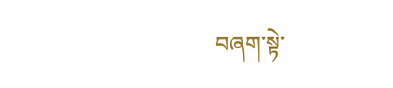བཞག་སྟེ་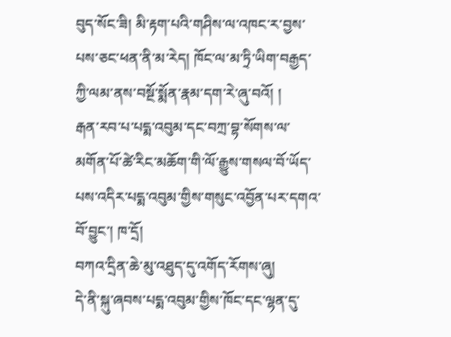བུད་སོང་ཟི། མི་རྟག་པའི་གཤིས་ལ་འཁང་ར་བྱས་པས་ཅང་ཕན་ནི་མ་རེད། ཁོང་ལ་མ་ཏྲི་ཡིག་བརྒྱད་ཀྱི་ལམ་ནས་བསྔོ་སྨོན་རྣམ་དག་རེ་ཞུ་བའོ། །
རྒན་རབ་པ་པདྨ་འབུམ་དང་བཀྲ་བྷ་སོགས་ལ་མགོན་པོ་ཚེ་རིང་མཆོག་གི་ལོ་རྒྱུས་གསལ་བོ་ཡོད་པས་འདིར་པདྨ་འབུམ་གྱིས་གསུང་འབྱོན་པར་དགའ་བོ་བྱུང་། ཁ་དྲོ།
བཀའ་དྲིན་ཆེ་མུ་འཐུད་དུ་འགོད་རོགས་ཞུ།
དེ་ནི་སྐུ་ཞབས་པདྨ་འབུམ་གྱིས་ཁོང་དང་ལྷན་དུ་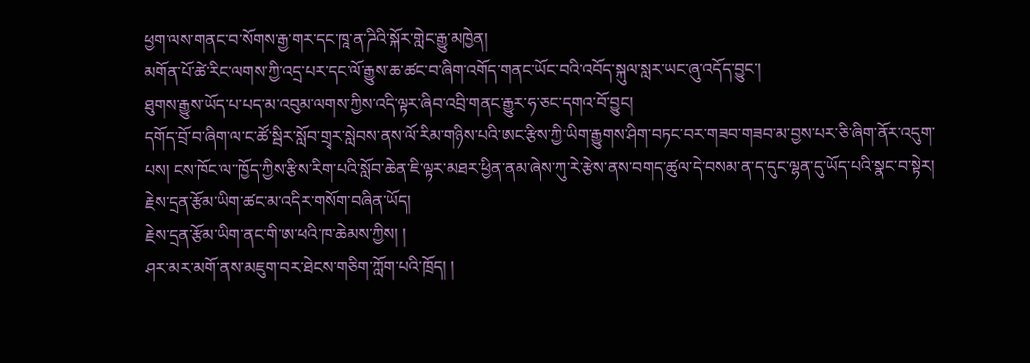ཕྱག་ལས་གནང་བ་སོགས་རྒྱ་གར་དང་ཁཱ་ན་ཌིའི་སྐོར་གླེང་རྒྱུ་མཁྱེན།
མགོན་པོ་ཚེ་རིང་ལགས་ཀྱི་འདྲ་པར་དང་ལོ་རྒྱུས་ཆ་ཚང་བ་ཞིག་འགོད་གནང་ཡོང་བའི་འབོད་སྐུལ་སླར་ཡང་ཞུ་འདོད་བྱུང་།
ཐུགས་རྒྱུས་ཡོད་པ་པད་མ་འབུམ་ལགས་ཀྱིས་འདི་ལྟར་ཞིབ་འབྲི་གནང་རྒྱུར་ཧ་ཅང་དགའ་བོ་བྱུང།
དགོད་བྲོ་བ་ཞིག་ལ་ང་ཚོ་སྦིར་སློབ་གྲྭར་སླེབས་ནས་ལོ་རིམ་གཉིས་པའི་ཨང་རྩིས་ཀྱི་ཡིག་རྒྱུགས་ཤིག་བཏང་བར་གཟབ་གཟབ་མ་བྱས་པར་ཅི་ཞིག་ནོར་འདུག་པས། ངས་ཁོང་ལ་་ཁྱོད་ཀྱིས་རྩིས་རིག་པའི་སློབ་ཆེན་ཇི་ལྟར་མཐར་ཕྱིན་ནམ་ཞེས་ཀུ་རེ་རྩེས་ནས་བགད་ཚུལ་དེ་བསམ་ན་ད་དུང་ལྷན་དུ་ཡོད་པའི་སྣང་བ་སྟེར།
རྗེས་དྲན་རྩོམ་ཡིག་ཚང་མ་འདིར་གསོག་བཞིན་ཡོད།
རྗེས་དྲན་རྩོམ་ཡིག་ནང་གི་ཨ་ཕའི་ཁ་ཆེམས་ཀྱིས། །
ཤར་མར་མགོ་ནས་མཇུག་བར་ཐེངས་གཅིག་ཀློག་པའི་ཁྲོད། །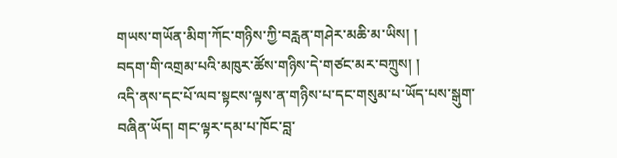གཡས་གཡོན་མིག་ཀོང་གཉིས་ཀྱི་བརླན་གཤེར་མཆི་མ་ཡིས། །
བདག་གི་འགྲམ་པའི་མཁུར་ཚོས་གཉིས་དེ་གཙང་མར་བཀྲུས། །
འདི་ནས་དང་པོ་ལབ་སྟངས་ལྟས་ན་གཉིས་པ་དང་གསུམ་པ་ཡོད་པས་སྒུག་བཞིན་ཡོད། གང་ལྟར་དམ་པ་ཁོང་བླ་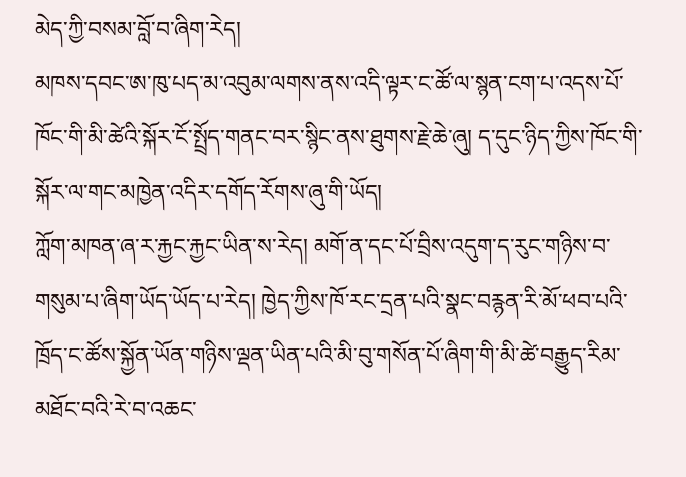མེད་ཀྱི་བསམ་བློ་བ་ཞིག་རེད།
མཁས་དབང་ཨ་ཁུ་པད་མ་འབུམ་ལགས་ནས་འདི་ལྟར་ང་ཚོ་ལ་སྙན་ངག་པ་འདས་པོ་ཁོང་གི་མི་ཚེའི་སྐོར་ངོ་སྤྲོད་གནང་བར་སྙིང་ནས་ཐུགས་རྗེ་ཆེ་ཞུ། ད་དུང་ཉིད་ཀྱིས་ཁོང་གི་སྐོར་ལ་གང་མཁྱེན་འདིར་དགོད་རོགས་ཞུ་གི་ཡོད།
ཀློག་མཁན་ཞ་ར་རྐྱང་རྐྱང་ཡིན་ས་རེད། མགོ་ན་དང་པོ་བྲིས་འདུག་ད་རུང་གཉིས་བ་གསུམ་པ་ཞིག་ཡོད་ཡོད་པ་རེད། ཁྱེད་ཀྱིས་ཁོ་རང་དྲན་པའི་སྣང་བརྙན་རི་མོ་ཕབ་པའི་ཁྲོད་ང་ཚོས་སྐྱོན་ཡོན་གཉིས་ལྡན་ཡིན་པའི་མི་བུ་གསོན་པོ་ཞིག་གི་མི་ཚེ་བརྒྱུད་རིམ་མཐོང་བའི་རེ་བ་འཆང་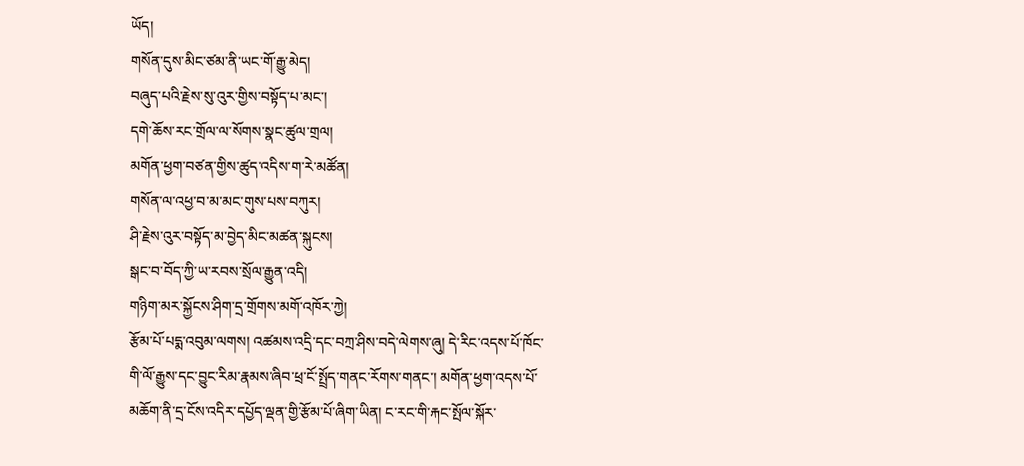ཡོད།
གསོན་དུས་མིང་ཙམ་ནི་ཡང་གོ་རྒྱུ་མེད།
བཞུད་པའི་རྗེས་སུ་འུར་གྱིས་བསྟོད་པ་མང་།
དགེ་ཆོས་རང་གྲོལ་ལ་སོགས་སྣང་ཚུལ་གྲལ།
མགོན་ཕྱག་བཙན་གྱིས་ཚུད་འདིས་ག་རེ་མཚོན།
གསོན་ལ་འཕྱ་བ་མ་མང་གུས་པས་བཀུར།
ཤི་རྗེས་འུར་བསྟོད་མ་བྱེད་མིང་མཚན་སྐུངས།
སྒང་བ་བོད་ཀྱི་ཡ་རབས་སྲོལ་རྒྱུན་འདི།
གཉིག་མར་སྐྱོངས་ཤིག་དྲ་གྲོགས་མགོ་འཁོར་ཀྱེ།
རྩོམ་པོ་པདྨ་འབུམ་ལགས། འཚམས་འདྲི་དང་བཀྲ་ཤིས་བདེ་ལེགས་ཞུ། དེ་རིང་འདས་པོ་ཁོང་གི་ལོ་རྒྱུས་དང་བྱུང་རིམ་རྣམས་ཞིབ་ཕྲ་ངོ་སྤྲོད་གནང་རོགས་གནང་། མགོན་ཕྱག་འདས་པོ་མཆོག་ནི་དྲ་ངོས་འདིར་དཔྱོད་ལྡན་གྱི་རྩོམ་པོ་ཞིག་ཡིན། ང་རང་གི་རྐང་སྤོལ་སྐོར་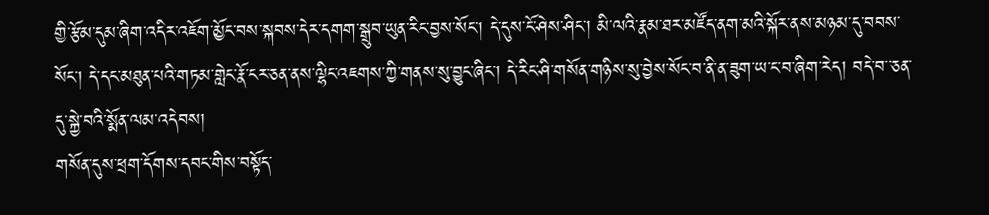གྱི་རྩོམ་དུམ་ཞིག་འདིར་འཇོག་མྱོང་བས་སྐབས་དེར་དགག་སྒྲུབ་ཡུན་རིང་བྱས་སོང་། དེ་དུས་ངོ་ཤེས་ཤིང་། མི་ལའི་རྣམ་ཐར་མཛོད་ནག་མའི་སྐོར་ནས་མཉམ་དུ་བབས་སོང་། དེ་དང་མཐུན་པའི་གཏམ་གླེང་རྣོ་ངར་ཅན་ནས་ལྷིང་འཇགས་ཀྱི་གནས་སུ་བྱུང་ཞིང་། དེ་རིང་ཤི་གསོན་གཉིས་སུ་བྱེས་སོང་བ་ནི་ན་ཟུག་ཡ་ང་བ་ཞིག་རེད། བདེ་བ་་ཅན་དུ་སྐྱེ་བའི་སྨོན་ལམ་འདེབས།
གསོན་དུས་ཕྲག་དོགས་དབང་གིས་བསྟོད་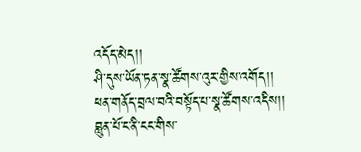འདོད་མེད།།
ཤི་དུས་ཡོན་ཏན་སྣ་ཚོགས་འུར་གྱིས་འགོད།།
ཕན་གནོད་བྲལ་བའི་བསྟོད་པ་སྣ་ཚོགས་འདིས།།
བླུན་པོ་ང་ནི་ངང་གིས་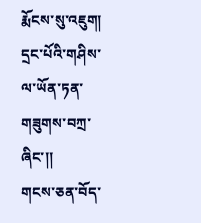རྨོངས་སུ་འཇུག།
དྲང་པོའི་གཤིས་ལ་ཡོན་ཏན་གཟུགས་བཀྲ་ཞིང་།།
གངས་ཅན་བོད་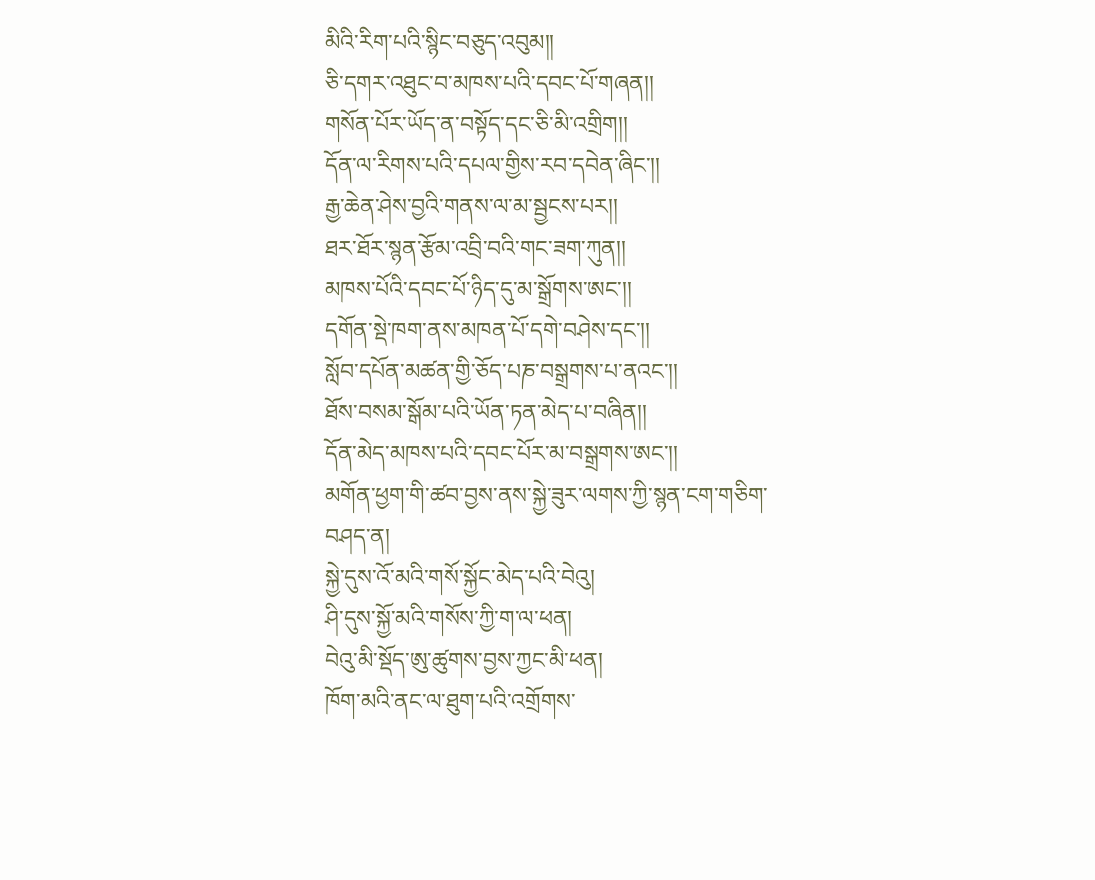མིའི་རིག་པའི་སྙིང་བཅུད་འབུམ།།
ཅི་དགར་འཐུང་བ་མཁས་པའི་དབང་པོ་གཞན།།
གསོན་པོར་ཡོད་ན་བསྟོད་དང་ཅི་མི་འགྲིག།།
དོན་ལ་རིགས་པའི་དཔལ་གྱིས་རབ་དབེན་ཞིང་།།
རྒྱ་ཆེན་ཤེས་བྱའི་གནས་ལ་མ་སྦྱངས་པར།།
ཐར་ཐོར་སྙན་རྩོམ་འབྲི་བའི་གང་ཟག་ཀུན།།
མཁས་པོའི་དབང་པོ་ཉིད་དུ་མ་སྒྲོགས་ཨང་།།
དགོན་སྡེ་ཁག་ནས་མཁན་པོ་དགེ་བཤེས་དང་།།
སློབ་དཔོན་མཚན་གྱི་ཅོད་པཎ་བསྒྲགས་པ་ནའང་།།
ཐོས་བསམ་སྒོམ་པའི་ཡོན་ཏན་མེད་པ་བཞིན།།
དོན་མེད་མཁས་པའི་དབང་པོར་མ་བསྒྲགས་ཨང་།།
མགོན་ཕྱག་གི་ཚབ་བྱས་ནས་སྐྱེ་ཟུར་ལགས་ཀྱི་སྙན་ངག་གཅིག་བཤད་ན།
སྐྱེ་དུས་འོ་མའི་གསོ་སྐྱོང་མེད་པའི་བེའུ།
ཤི་དུས་སྐྱོ་མའི་གསོས་ཀྱི་ག་ལ་ཕན།
བེའུ་མི་སྡོད་ཨུ་ཚུགས་བྱས་ཀྱང་མི་ཕན།
ཁོག་མའི་ནང་ལ་ཐུག་པའི་འགྲོགས་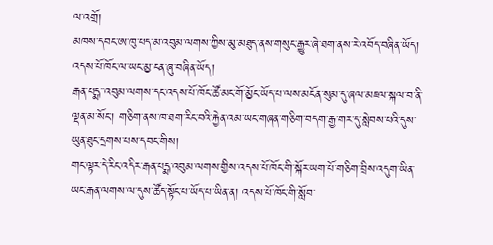ལ་འགྲོ།
མཁས་དབང་ཨ་ཁུ་པད་མ་འབུམ་ལགས་ཀྱིས་མུ་མཐུད་ནས་གསུང་རྒྱུར་ཞེ་ཐག་ནས་རེ་འབོད་བཞིན་ཡོད། འདས་པོ་ཁོང་ལ་ཡང་མྱ་ངན་ཞུ་བཞིན་ཡོད།
རྒན་པདྨ་་འབུམ་ལགས་དང་འདས་པོ་ཁོང་ཚོ་མང་གོ་མྱོང་ཡོད་པ་ལས་མངོན་སུམ་དུ་ཞལ་མཇལ་སྐལ་བ་ནི་ལྡན་མ་སོང་། གཅིག་ནས་ཁ་ཐག་རིང་བའི་རྐྱེན་འམ་ཡང་གཞན་གཅིག་བདག་རྒྱ་གར་དུ་སླེབས་པའི་དུས་ཡུན་ཐུང་དྲགས་པས་དབང་གིས།
གང་ལྟར་དེ་རིང་འདིར་རྒན་པདྨ་འབུམ་ལགས་གྱིས་འདས་པོ་ཁོང་གི་སྐོར་ཡག་པོ་གཅིག་བྲིས་འདུག་ཡིན་ཡང་རྒན་ལགས་ལ་དུས་ཚོད་སྟོང་པ་ཡོད་པ་ཡིན་ན། འདས་པོ་ཁོང་གི་སློབ་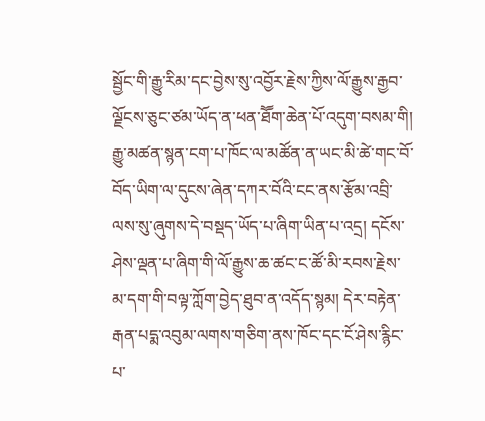སྦྱོང་གི་རྒྱུ་རིམ་དང་བྱེས་སུ་འབྱོར་རྗེས་ཀྱིས་ལོ་རྒྱུས་རྒྱབ་ལྗོངས་ཅུང་ཙམ་ཡོད་ན་ཕན་ཐཽག་ཆེན་པོ་འདུག་བསམ་གི། རྒྱུ་མཚན་སྙན་ངག་པ་ཁོང་ལ་མཚོན་ན་ཡང་མི་ཚེ་གང་བོ་བོད་ཡིག་ལ་དུངས་ཞེན་དཀར་བོའི་ངང་ནས་རྩོམ་འབྲི་ལས་སུ་ཞུགས་དེ་བསྡད་ཡོད་པ་ཞིག་ཡིན་པ་འདྲ། དངོས་ཤེས་ལྡན་པ་ཞིག་གི་ལོ་རྒྱུས་ཆ་ཚང་ང་ཚོ་མི་རབས་རྗེས་མ་དག་གི་བལྟ་ཀློག་བྱེད་ཐུབ་ན་འདོད་སྙམ། དེར་བརྟེན་རྒན་པདྨ་འབུམ་ལགས་གཅིག་ནས་ཁོང་དང་ངོ་ཤེས་རྙིང་པ་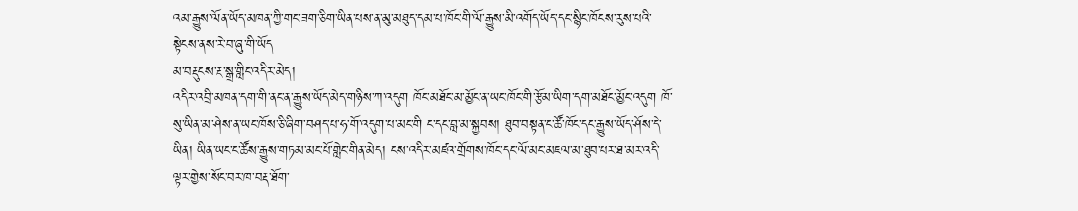འམ་རྒྱུས་ལོན་ཡོད་མཁན་ཀྱི་གང་ཟག་ཅིག་ཡིན་པས་ན་མུ་མཐུད་དམ་པ་ཁོང་གི་ལོ་རྒྱུས་མི་འགོད་ཡོད་དང་སྙིང་ཁོངས་རུས་པའི་སྟེངས་ནས་རེ་བ་ཞུ་གི་ཡོད
མ་བརྡུངས་རྔ་སྒྲ་གླིང་འདིར་མེད།
འདིར་འབྲི་མཁན་དག་གི་ནང་ན་རྒྱུས་ཡོད་མེད་གཉིས་ཀ་འདུག ཁོང་མཐོང་མ་མྱོང་ན་ཡང་ཁོང་གི་རྩོམ་ཡིག་དག་མཐོང་མྱོང་འདུག ཁོ་སུ་ཡིན་མ་ཤེས་ན་ཡང་ཁོས་ཅི་ཞིག་བཤད་པ་ཧ་གོ་འདུག་པ་མང་གི ང་དང་བླ་མ་སྐྱབས། ཐུབ་བསྟན་ང་ཚོ་ཁོང་དང་རྒྱུས་ཡོད་ཤོས་དེ་ཡིན། ཡིན་ཡང་ང་ཚོས་རྒྱུས་གཏམ་མང་པོ་གླེང་གིན་མེད། ངས་འདིར་མཛའ་གྲོགས་ཁོང་དང་ལོ་མང་མཇལ་མ་ཐུབ་པར་ཐ་མར་འདི་ལྟར་གྱེས་སོང་བར་ཁ་བརྡ་ཐོག་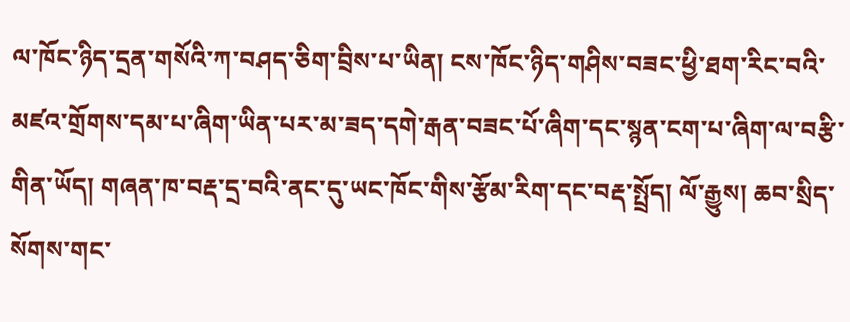ལ་ཁོང་ཉིད་དྲན་གསོའི་ཀ་བཤད་ཅིག་བྲིས་པ་ཡིན། ངས་ཁོང་ཉིད་གཤིས་བཟང་ཕྱི་ཐག་རིང་བའི་མཛའ་གྲོགས་དམ་པ་ཞིག་ཡིན་པར་མ་ཟད་དགེ་རྒན་བཟང་པོ་ཞིག་དང་སྙན་ངག་པ་ཞིག་ལ་བརྩི་གིན་ཡོད། གཞན་ཁ་བརྡ་དྲ་བའི་ནང་དུ་ཡང་ཁོང་གིས་རྩོམ་རིག་དང་བརྡ་སྤྲོད། ལོ་རྒྱུས། ཆབ་སྲིད་སོགས་གང་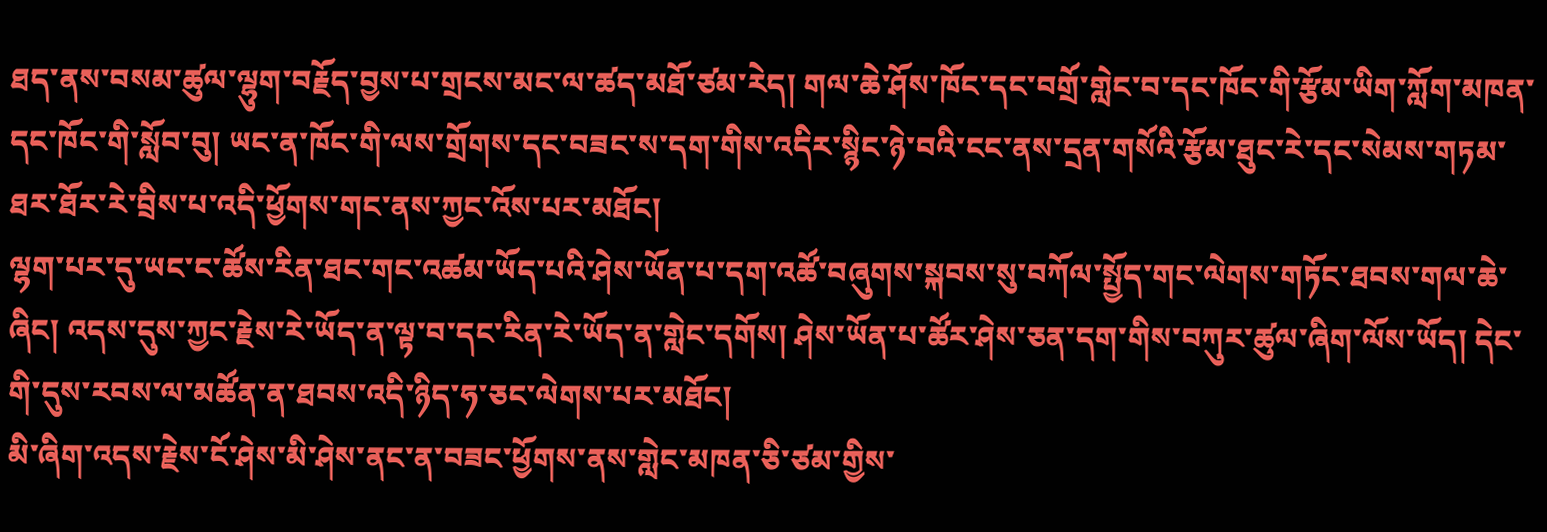ཐད་ནས་བསམ་ཚུལ་ལྷུག་བརྗོད་བྱས་པ་གྲངས་མང་ལ་ཚད་མཐོ་ཙམ་རེད། གལ་ཆེ་ཤོས་ཁོང་དང་བགྲོ་གླེང་བ་དང་ཁོང་གི་རྩོམ་ཡིག་ཀློག་མཁན་དང་ཁོང་གི་སློབ་བུ། ཡང་ན་ཁོང་གི་ལས་གྲོགས་དང་བཟང་ས་དག་གིས་འདིར་སྙིང་ཉེ་བའི་ངང་ནས་དྲན་གསོའི་རྩོམ་ཐུང་རེ་དང་སེམས་གཏམ་ཐར་ཐོར་རེ་བྲིས་པ་འདི་ཕྱོགས་གང་ནས་ཀྱང་འོས་པར་མཐོང།
ལྷག་པར་དུ་ཡང་ང་ཚོས་རིན་ཐང་གང་འཚམ་ཡོད་པའི་ཤེས་ཡོན་པ་དག་འཚོ་བཞུགས་སྐབས་སུ་བཀོལ་སྤྱོད་གང་ལེགས་གཏོང་ཐབས་གལ་ཆེ་ཞིང། འདས་དུས་ཀྱང་རྗེས་རེ་ཡོད་ན་ལྟ་བ་དང་རིན་རེ་ཡོད་ན་གླེང་དགོས། ཤེས་ཡོན་པ་ཚོར་ཤེས་ཅན་དག་གིས་བཀུར་ཚུལ་ཞིག་ལོས་ཡོད། དེང་གི་དུས་རབས་ལ་མཚོན་ན་ཐབས་འདི་ཉིད་ཧ་ཅང་ལེགས་པར་མཐོང།
མི་ཞིག་འདས་རྗེས་ངོ་ཤེས་མི་ཤེས་ནང་ན་བཟང་ཕྱོགས་ནས་གླེང་མཁན་ཅི་ཙམ་གྱིས་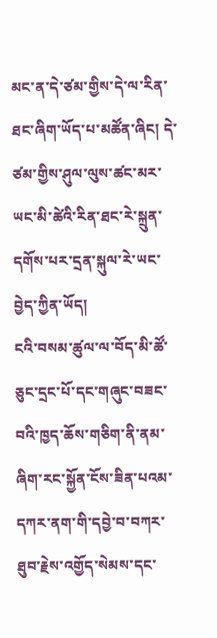མང་ན་དེ་ཙམ་གྱིས་དེ་ལ་རིན་ཐང་ཞིག་ཡོད་པ་མཚོན་ཞིང། དེ་ཙམ་གྱིས་ཤུལ་ལུས་ཚང་མར་ཡང་མི་ཚེའི་རིན་ཐང་རེ་སྐྲུན་དགོས་པར་དྲན་སྐུལ་རེ་ཡང་བྱེད་ཀྱིན་ཡོད།
ངའི་བསམ་ཚུལ་ལ་བོད་མི་ཚོ་ཅུང་དྲང་པོ་དང་གཞུང་བཟང་བའི་ཁྱད་ཆོས་གཅིག་ནི་ནམ་ཞིག་རང་སྐྱོན་ངོས་ཟིན་པའམ་དཀར་ནག་གི་དབྱེ་བ་བཀར་ཐུབ་རྗེས་འགྱོད་སེམས་དང་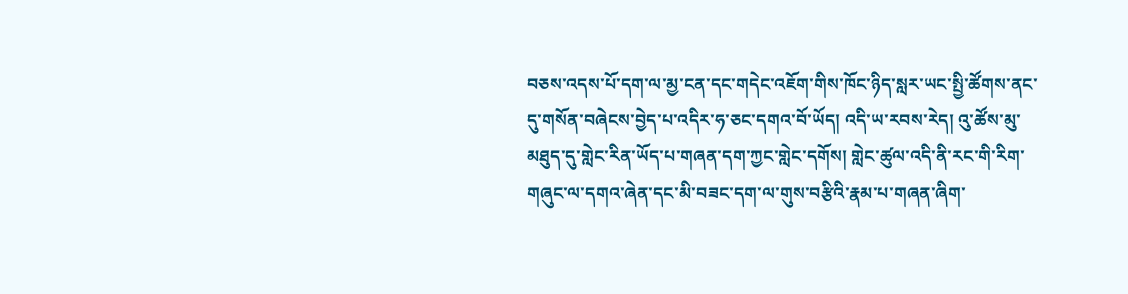བཅས་འདས་པོ་དག་ལ་མྱ་ངན་དང་གདེང་འཇོག་གིས་ཁོང་ཉིད་སླར་ཡང་སྤྱི་ཚོགས་ནང་དུ་གསོན་བཞེངས་བྱེད་པ་འདིར་ཧ་ཅང་དགའ་བོ་ཡོད། འདི་ཡ་རབས་རེད། འུ་ཚོས་མུ་མཐུད་དུ་གླེང་རིན་ཡོད་པ་གཞན་དག་ཀྱང་གླེང་དགོས། གླེང་ཚུལ་འདི་ནི་རང་གི་རིག་གཞུང་ལ་དགའ་ཞེན་དང་མི་བཟང་དག་ལ་གུས་བརྩིའི་རྣམ་པ་གཞན་ཞིག་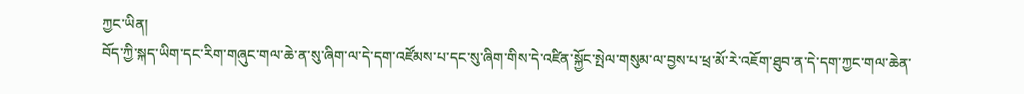ཀྱང་ཡིན།
བོད་ཀྱི་སྐད་ཡིག་དང་རིག་གཞུང་གལ་ཆེ་ན་སུ་ཞིག་ལ་དེ་དག་འཛོམས་པ་དང་སུ་ཞིག་གིས་དེ་འཛིན་སྐྱོང་སྤེལ་གསུམ་ལ་བྱས་པ་ཕྲ་མོ་རེ་འཇོག་ཐུབ་ན་དེ་དག་ཀྱང་གལ་ཆེན་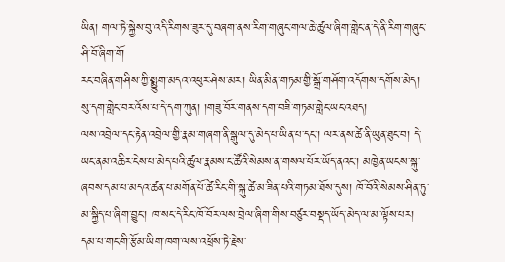ཡིན། གལ་ཏེ་སྐྱེས་བུ་འདི་རིགས་ཟུར་དུ་བཞག་ནས་རིག་གཞུང་གལ་ཆེ་ཚུལ་ཞིག་གླེང་ན་དེ་ནི་རིག་གཞུང་ཤི་བོ་ཞིག་གོ
རང་བཞིན་གཤིས་ཀྱི་སྨྱུག་མདའ་འཕུར་ཤེས་མར། ཡིན་མིན་གཏམ་གྱི་སྒྲོ་གཤོག་འདོགས་དགོས་མེད།
སུ་དག་གླེང་བར་འོས་པ་དེ་དག་ཀུན། །གཟུ་བོར་གནས་དག་བཟི་གཏམ་གླེང་ཡང་འཐད།
ལས་འབྲེལ་དང་རྟེན་འབྲེལ་གྱི་རྣམ་གཞག་ནི་སྒུལ་དུ་མེད་པ་ཡིན་པ་དང་། ལར་ནས་ཚེ་ནི་ཡུན་ཐུང་བ། དེ་ཡང་ནམ་འཆིར་ངེས་པ་མེད་པའི་ཚུལ་རྣམས་ང་ཚོའི་སེམས་ན་གསལ་པོར་ཡོད་ནའང་། མཁྱེན་ཡངས་སྐུ་ཞབས་དམ་པ་མདའ་ཚན་པ་མགོན་པོ་ཚེ་རིང་གི་སྐུ་ཚེ་མ་ཟིན་པའི་གཏམ་ཐོས་དུས། ཁོ་བོའི་སེམས་ཤིན་ཏུ་མ་སྐྱིད་པ་ཞིག་བྱུང་། ཁ་སང་དེ་རིང་ཁོ་བོར་ལས་བྲེལ་ཞིག་གིས་བཙུར་བསྡད་ཡོད་མེད་ལ་མ་ལྟོས་པར། དམ་པ་གང་གི་རྩོམ་ཡིག་ཁག་ལས་འཕྲོས་ཏེ་རྗེས་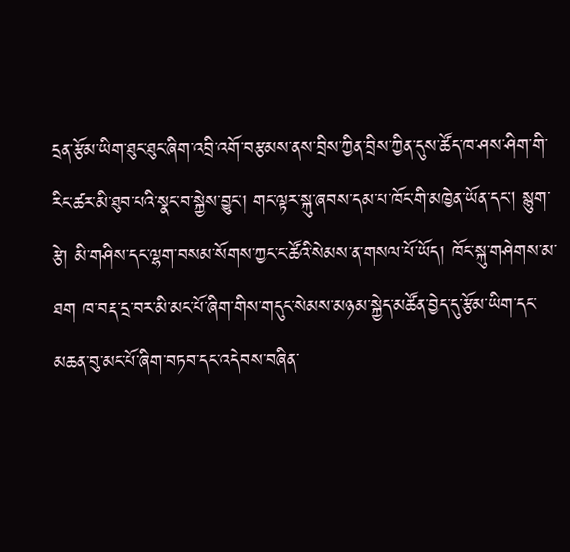དྲན་རྩོམ་ཡིག་ཐུང་ཐུང་ཞིག་འབྲི་འགོ་བརྩམས་ནས་བྲིས་ཀྱིན་བྲིས་ཀྱིན་དུས་ཚོད་ཁ་ཤས་ཤིག་གི་རིང་ཚར་མི་ཐུབ་པའི་སྣང་བ་སྐྱེས་བྱུང་། གང་ལྟར་སྐུ་ཞབས་དམ་པ་ཁོང་གི་མཁྱེན་ཡོན་དང། སྙུག་རྩེ། མི་གཤིས་དང་ལྷག་བསམ་སོགས་ཀྱང་ང་ཚོའི་སེམས་ན་གསལ་པོ་ཡོད། ཁོང་སྐུ་གཤེགས་མ་ཐག ཁ་བརྡ་དྲ་བར་མི་མང་པོ་ཞིག་གིས་གདུང་སེམས་མཉམ་སྐྱེད་མཚོན་བྱེད་དུ་རྩོམ་ཡིག་དང་མཆན་བུ་མང་པོ་ཞིག་བཏབ་དང་འདེབས་བཞིན་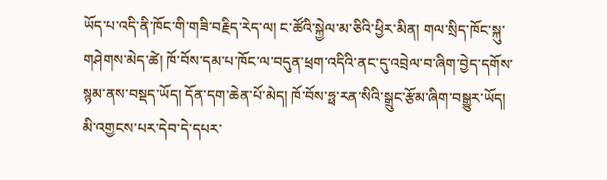ཡོད་པ་འདི་ནི་ཁོང་གི་གཟི་བརྗིད་རེད་ལ། ང་ཚོའི་སྐྱེལ་མ་ཅིའི་ཕྱིར་མིན། གལ་སྲིད་ཁོང་སྐུ་གཤེགས་མེད་ཚེ། ཁོ་བོས་དམ་པ་ཁོང་ལ་བདུན་ཕྲག་འདིའི་ནང་དུ་འབྲེལ་བ་ཞིག་བྱེད་དགོས་སྙམ་ནས་བསྡད་ཡོད། དོན་དག་ཆེན་པོ་མེད། ཁོ་བོས་ཧྥ་རན་སིའི་སྒྲུང་རྩོམ་ཞིག་བསྒྱུར་ཡོད། མི་འགྱངས་པར་དེབ་དེ་དཔར་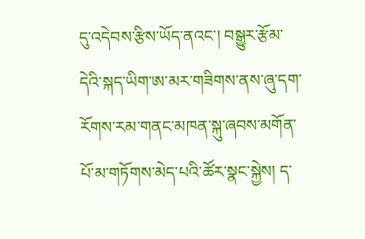དུ་འདེབས་རྩིས་ཡོད་ནའང་། བསྒྱུར་རྩོམ་དེའི་སྐད་ཡིག་ཨ་མར་གཟིགས་ནས་ཞུ་དག་རོགས་རམ་གནང་མཁན་སྐུ་ཞབས་མགོན་པོ་མ་གཏོགས་མེད་པའི་ཚོར་སྣང་སྐྱེས། ད་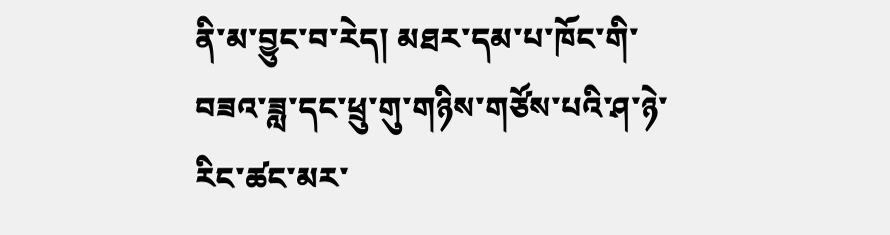ནི་མ་བྱུང་བ་རེད། མཐར་དམ་པ་ཁོང་གི་བཟའ་ཟླ་དང་ཕྲུ་གུ་གཉིས་གཙོས་པའི་ཤ་ཉེ་རིང་ཚང་མར་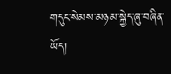གདུང་སེམས་མཉམ་སྐྱེད་ཞུ་བཞིན་ཡོད།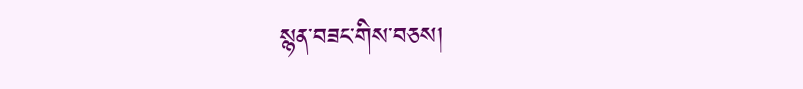སྙན་བཟང་གིས་བཅས།